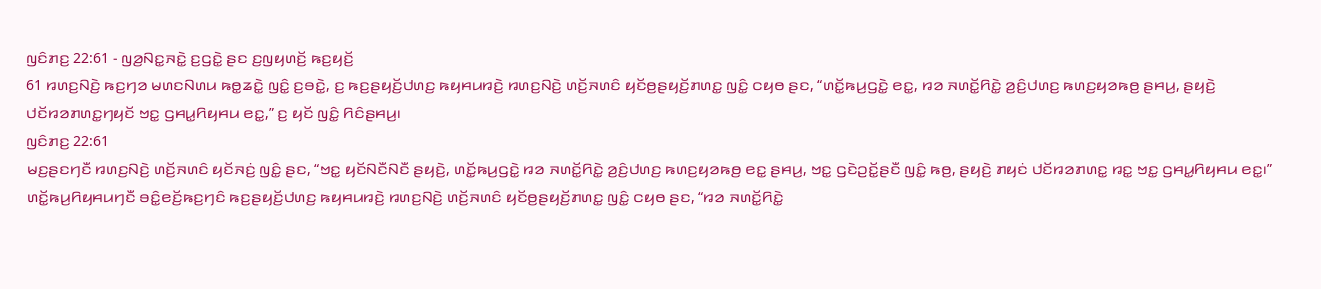ꤜꤢꤨꤊꤢ꤬ 22:61 - ꤜꤤ꤬ꤡꤢ꤭ꤏꤢꤧ꤭ ꤢ꤬ꤞꤢꤧ꤭ ꤔꤢ ꤢ꤬ꤜꤟꤛꤢꤩ꤬ ꤒꤢ꤬ꤟꤢꤩ꤬
61 ꤙꤛꤢ꤬ꤡꤢꤧ꤬ ꤒꤢ꤬ꤚꤤ ꤗꤛꤢꤡꤛꤣ ꤒꤥ꤭ꤘꤢꤧ꤭ ꤜꤢꤨ꤭ ꤢ꤬ꤋꤢꤧ꤭, ꤢ꤬ ꤒꤢ꤬ꤔꤟꤢꤩ꤬ꤓꤛꤢ꤬ ꤒꤟꤌꤣꤙꤢꤧ꤬ ꤙꤛꤢ꤬ꤡꤢꤧ꤬ ꤛꤢꤩ꤬ꤏꤛꤢꤨ ꤟꤢꤩꤥ꤬ꤔꤟꤢꤩ꤬ꤊꤛꤢ꤭ ꤜꤢꤨ꤭ ꤍꤟꤥ ꤔꤢ, “ꤛꤢꤩ꤭ꤒꤣ꤬ꤞꤢꤧ꤭ ꤕꤢ꤭, ꤙꤤ ꤏꤛꤢꤩ꤭ꤖꤢꤧ꤭ ꤤ꤬ꤢꤨ꤬ꤓꤛꤢ꤬ ꤒꤛꤢ꤬ꤟꤤꤒꤥ꤬ ꤔꤌꤣ꤬, ꤔꤟꤢꤧ꤬ ꤓꤢꤩꤙꤤꤊꤛꤢ꤭ꤚꤟꤢꤩ ꤠꤢ꤭ ꤞꤌꤣ꤭ꤖꤟꤌꤣ ꤕꤢ꤭,” ꤢ꤬ ꤟꤢꤩ ꤜꤢꤨ꤭ ꤖꤢꤨꤔꤌꤣ꤬꤯
ꤜꤢꤨꤊꤢ꤬ 22:61
ꤗꤢ꤬ꤔꤢꤚꤢꤪ ꤙꤛꤢ꤬ꤡꤢꤧ꤬ ꤛꤢꤩ꤬ꤏꤛꤢꤨ ꤟꤢꤩꤏꤢꤦ꤬ ꤜꤢꤨ꤭ ꤔꤢ, “ꤠꤢ꤭ ꤟꤢꤩꤡꤢꤪꤡꤢꤪ ꤔꤟꤢꤧ꤬, ꤛꤢꤩ꤭ꤒꤣ꤬ꤞꤢꤧ꤭ ꤙꤤ ꤏꤛꤢꤩ꤭ꤖꤢꤧ꤭ ꤤ꤬ꤢꤨ꤬ꤓꤛꤢ꤬ ꤒꤛꤢ꤬ꤟꤤꤒꤥ꤬ ꤕꤢ꤭ ꤔꤌꤣ꤬, ꤠꤢ꤭ ꤞꤢꤧꤑꤢꤩ꤭ꤔꤢꤪ ꤜꤢꤨ꤭ ꤒꤥ꤬, ꤔꤟꤢꤧ꤬ ꤊꤟꤢꤦ ꤓꤢꤩꤙꤤꤊꤛꤢ꤭ ꤙꤢ꤭ ꤠꤢ꤭ ꤞꤌꤣ꤭ꤖꤟꤌꤣ ꤕꤢ꤭꤯”
ꤛꤢꤩ꤭ꤒꤣ꤬ꤖꤟꤌꤣꤚꤢꤪ ꤋꤢꤨ꤭ꤕꤢꤩ꤬ꤒꤢ꤬ꤚꤢꤨ ꤒꤢ꤬ꤔꤟꤢꤩ꤬ꤓꤛꤢ꤬ ꤒꤟꤌꤣꤙꤢꤧ꤬ ꤙꤛꤢ꤬ꤡꤢꤧ꤬ ꤛꤢꤩ꤬ꤏꤛꤢꤨ ꤟꤢꤩꤥ꤬ꤔꤟꤢꤩ꤬ꤊꤛꤢ꤭ ꤜꤢꤨ꤭ ꤍꤟꤥ ꤔꤢ, “ꤙꤤ ꤏꤛꤢꤩ꤭ꤖꤢꤧ꤭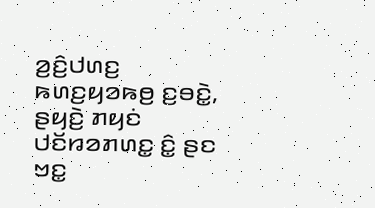ꤤ꤬ꤢꤨ꤬ꤓꤛꤢ꤬ ꤒꤛꤢ꤬ꤟꤤꤒꤥ꤬ ꤢ꤬ꤋꤢꤧ꤭, ꤔꤟꤢꤧ꤬ ꤊꤟꤢꤦ ꤓꤢꤩꤙꤤꤊꤛꤢ꤭ ꤢꤨ꤭ ꤔꤢ ꤠꤢ꤭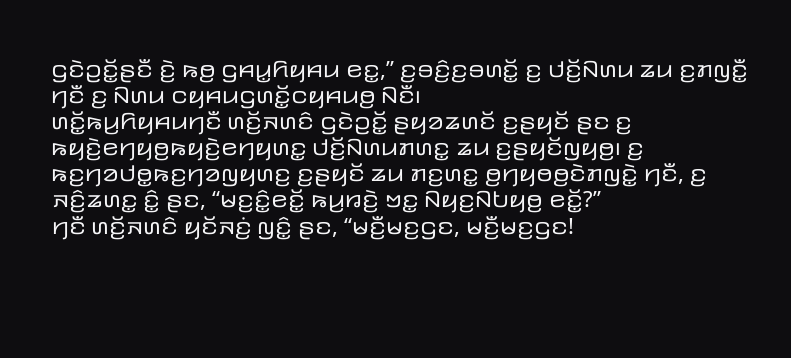ꤞꤢꤧꤑꤢꤩ꤭ꤔꤢꤪ ꤢꤧ꤬ ꤒꤥ꤬ ꤞꤌꤣ꤭ꤖꤟꤌꤣ ꤕꤢ꤭,” ꤢ꤬ꤋꤢꤨ꤬ꤢ꤬ꤋꤛꤢꤩ꤭ ꤢ꤬ ꤓꤢꤩ꤬ꤡꤛꤣ ꤘꤣ ꤢ꤬ꤊꤜꤢꤪ꤭ ꤚꤢꤪ ꤢ꤬ ꤡꤛꤣ ꤍꤟꤌꤣꤞꤛꤢꤩ꤭ꤍꤟꤌꤣꤥ꤬ ꤡꤢꤪ꤯
ꤛꤢꤩ꤭ꤒꤣ꤬ꤖꤟꤌꤣꤚꤢꤪ ꤛꤢꤩ꤬ꤏꤛꤢꤨ ꤞꤢꤧꤑꤢꤩ꤭ ꤔꤟꤤꤘꤛꤢꤩ ꤢ꤬ꤔꤟꤢꤩ ꤔꤢ ꤢ꤬ ꤒꤟꤢꤧ꤬ꤕꤚꤟꤥ꤬ꤒꤟꤢꤧ꤬ꤕꤚꤟꤛꤢ꤭ ꤓꤢꤩ꤬ꤡꤛꤣꤊꤛꤢ꤭ ꤘꤣ ꤢ꤬ꤔꤟꤢꤩꤜꤟꤥ꤬꤯ ꤢ꤬ ꤒꤢ꤬ꤚꤤꤓꤥ꤭ꤒꤢ꤬ꤚꤤꤜꤟꤛꤢ꤬ ꤢ꤬ꤔꤟꤢꤩ ꤘꤣ ꤊꤢ꤬ꤛꤢ꤭ ꤥ꤬ꤚꤟꤥꤥ꤬ꤢꤧꤊꤜꤢꤧ꤭ ꤚꤢꤪ, ꤢ꤬ ꤏꤢꤨ꤬ꤘꤛꤢ꤭ ꤢꤨ꤭ ꤔꤢ, “ꤗꤢ꤬ꤢꤨ꤭ꤕꤢꤩ꤭ ꤒꤣ꤬ꤙꤢꤧ꤬ ꤠꤢ꤭ ꤡꤟꤢ꤬ꤡꤝꤟꤥ꤬ ꤕꤢꤩ꤭?”
ꤚꤢꤪ ꤛꤢꤩ꤬ꤏꤛꤢꤨ ꤟꤢꤩꤏꤢꤦ꤬ ꤜꤢꤨ꤭ ꤔꤢ, “ꤗꤢꤪ꤬ꤗꤢ꤬ꤞꤢ, ꤗꤢꤪ꤬ꤗꤢ꤬ꤞꤢ!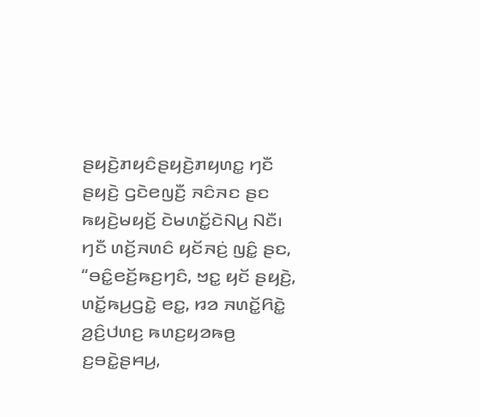ꤔꤟꤢꤧ꤬ꤊꤟꤢꤨꤔꤟꤢꤧ꤬ꤊꤟꤛꤢ꤭ ꤚꤢꤪ ꤔꤟꤢꤧ꤬ ꤞꤢꤧꤕꤜꤢꤪ꤬ ꤏꤢꤨꤏꤢ ꤔꤢ ꤒꤟꤢꤧ꤬ꤗꤟꤢꤩ꤬ ꤢꤧꤗꤛꤢꤩ꤭ꤢꤧꤡꤣ꤬ ꤡꤢꤪ꤯
ꤚꤢꤪ ꤛꤢꤩ꤬ꤏꤛꤢꤨ ꤟꤢꤩꤏꤢꤦ꤬ ꤜꤢꤨ꤭ ꤔꤢ, “ꤋꤢꤨ꤭ꤕꤢꤩ꤬ꤒꤢ꤬ꤚꤢꤨ, ꤠꤢ꤭ ꤟꤢꤩ ꤔꤟꤢꤧ꤬, ꤛꤢꤩ꤭ꤒꤣ꤬ꤞꤢꤧ꤭ ꤕꤢ꤭, ꤙꤤ ꤏꤛꤢꤩ꤭ꤖꤢꤧ꤭ ꤤ꤬ꤢꤨ꤬ꤓꤛꤢ꤬ ꤒꤛꤢ꤬ꤟꤤꤒꤥ꤬ ꤢ꤬ꤋꤢꤧ꤭ꤔꤌꤣ꤬,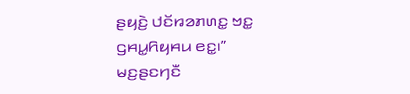ꤔꤟꤢꤧ꤬ ꤓꤢꤩꤙꤤꤊꤛꤢ꤭ ꤠꤢ꤭ ꤞꤌꤣ꤭ꤖꤟꤌꤣ ꤕꤢ꤭꤯”
ꤗꤢ꤬ꤔꤢꤚꤢꤪ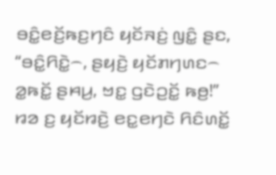ꤋꤢꤨ꤭ꤕꤢꤩ꤬ꤒꤢ꤬ꤚꤢꤨ ꤟꤢꤩꤏꤢꤦ꤬ ꤜꤢꤨ꤭ ꤔꤢ, “ꤋꤢꤨ꤭ꤖꤢꤧ꤭꤮, ꤔꤟꤢꤧ꤬ ꤟꤢꤩꤊꤚꤛꤢ꤮ ꤤ꤭ꤒꤢꤩ꤭ ꤔꤌꤣ꤬, ꤠꤢ꤭ ꤞꤢꤧꤑꤢꤩ꤭ ꤒꤥ꤬!” ꤙꤤ ꤢ꤬ ꤟꤢꤩꤙꤢꤧ꤬ ꤕꤢ꤭ꤕꤚꤢꤧ ꤖꤢꤨꤛꤢꤩ꤭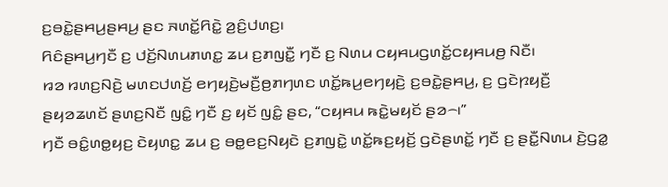ꤢ꤬ꤋꤢꤧ꤭ꤔꤌꤣ꤬ꤔꤌꤣ꤬ ꤔꤢ ꤏꤛꤢꤩ꤭ꤖꤢꤧ꤭ ꤤ꤬ꤢꤨ꤬ꤓꤛꤢ꤬꤯
ꤖꤢꤨꤔꤌꤣ꤬ꤚꤢꤪ ꤢ꤬ ꤓꤢꤩ꤬ꤡꤛꤣꤊꤛꤢ꤭ ꤘꤣ ꤢ꤬ꤊꤜꤢꤪ꤭ ꤚꤢꤪ ꤢ꤬ ꤡꤛꤣ ꤍꤟꤌꤣꤞꤛꤢꤩ꤭ꤍꤟꤌꤣꤥ꤬ ꤡꤢꤪ꤯
ꤙꤤ ꤙꤛꤢ꤬ꤡꤢꤧ꤬ ꤗꤛꤢꤓꤛꤢꤩ꤬ ꤕꤚꤟꤢꤧ꤬ꤗꤢꤪ꤬ꤥ꤬ꤊꤚꤛꤢ ꤛꤢꤩ꤭ꤒꤣ꤬ꤕꤚꤟꤢꤧ꤬ ꤢ꤬ꤋꤢꤧ꤭ꤔꤌꤣ꤬, ꤢ꤬ ꤞꤢꤧꤐꤟꤢꤪ꤬ ꤔꤟꤤꤘꤛꤢꤩ ꤔꤛꤢ꤬ꤡꤢꤪ ꤜꤢꤨ꤭ ꤚꤢꤪ ꤢ꤬ ꤟꤢꤩ ꤜꤢꤨ꤭ ꤔꤢ, “ꤍꤟꤌꤣ ꤒꤢꤧ꤭ꤗꤟꤢꤩ ꤔꤤ꤮꤯”
ꤚꤢꤪ ꤋꤢꤨ꤭ꤛꤥ꤭ꤟꤢ꤬ ꤢꤧꤟꤛꤢ꤭ ꤘꤣ ꤢ꤬ ꤋꤥ꤭ꤕꤢ꤬ꤡꤟꤢꤧ ꤢ꤬ꤊꤜꤢꤧ꤭ ꤛꤢꤩ꤭ꤒꤢ꤬ꤟꤢꤩ꤬ ꤞꤢꤧꤔꤛꤢꤩ꤭ ꤚꤢꤪ ꤢ꤬ ꤔꤢꤪ꤭ꤡꤛꤣ ꤢꤧ꤬ꤞꤤ꤭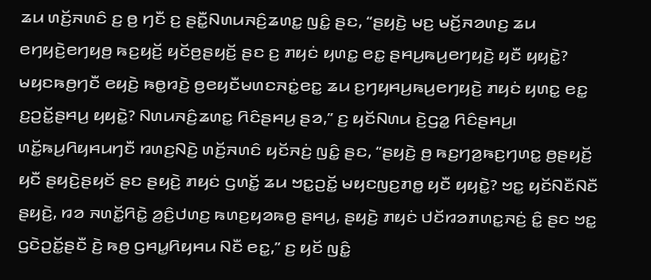ꤘꤣ ꤛꤢꤩ꤬ꤏꤛꤢꤨ ꤢ꤬ ꤥ꤬ ꤚꤢꤪ ꤢ꤬ ꤔꤢꤪ꤭ꤡꤛꤣꤏꤢꤨ꤬ꤘꤛꤢ꤭ ꤜꤢꤨ꤭ ꤔꤢ, “ꤔꤟꤢꤧ꤬ ꤗꤢ꤬ ꤗꤢꤩ꤬ꤏꤤꤛꤢ꤬ ꤘꤣ ꤕꤚꤟꤢꤧ꤬ꤕꤚꤟꤥ꤬ ꤒꤢ꤬ꤟꤢꤩ꤬ ꤟꤢꤩꤥ꤬ꤔꤟꤢꤩ꤬ ꤔꤢ ꤢ꤬ ꤊꤟꤢꤦ ꤟꤛꤢ꤭ ꤕꤢ꤭ ꤔꤌꤣ꤬ꤒꤣ꤬ꤕꤚꤟꤢꤧ꤬ ꤟꤢꤪ ꤟꤟꤢꤧ꤭? ꤗꤟꤢꤒꤥ꤬ꤚꤢꤪ ꤕꤟꤢꤧ꤬ ꤒꤥ꤭ꤙꤢꤧ꤬ ꤥ꤬ꤕꤟꤢꤪꤗꤛꤢꤏꤢꤦ꤭ꤕꤢ꤭ ꤘꤣ ꤢ꤬ꤚꤟꤌꤣ꤬ꤒꤣ꤬ꤕꤚꤟꤢꤧ꤬ ꤊꤟꤢꤦ ꤟꤛꤢ꤭ ꤕꤢ꤭ ꤢ꤬ꤑꤢꤩ꤭ꤔꤌꤣ꤬ ꤟꤟꤢꤧ꤭? ꤡꤛꤣꤏꤢꤨ꤬ꤘꤛꤢ꤭ ꤖꤢꤨꤔꤌꤣ꤬ ꤔꤤ,” ꤢ꤬ ꤟꤢꤩꤡꤛꤣ ꤢꤧ꤬ꤞꤤ꤭ ꤖꤢꤨꤔꤌꤣ꤬꤯
ꤛꤢꤩ꤭ꤒꤣ꤬ꤖꤟꤌꤣꤚꤢꤪ ꤙꤛꤢ꤬ꤡꤢꤧ꤬ ꤛꤢꤩ꤬ꤏꤛꤢꤨ ꤟꤢꤩꤏꤢꤦ꤬ ꤜꤢꤨ꤭ ꤔꤢ, “ꤔꤟꤢꤧ꤬ ꤥ꤬ ꤒꤢ꤬ꤚꤤ꤬ꤒꤢ꤬ꤚꤛꤢ꤭ ꤥ꤬ꤔꤟꤢꤩ꤬ ꤟꤢꤪ ꤔꤟꤢꤧ꤬ꤔꤟꤢꤩ ꤔꤢ ꤔꤟꤢꤧ꤬ ꤊꤟꤢꤦ ꤞꤛꤢꤩ꤭ ꤘꤣ ꤠꤢ꤭ꤑꤢꤩ꤭ ꤗꤟꤢꤜꤢ꤬ꤊꤥ꤭ ꤟꤢꤪ ꤟꤟꤢꤧ꤭? ꤠꤢ꤭ ꤟꤢꤩꤡꤢꤪꤡꤢꤪ ꤔꤟꤢꤧ꤬, ꤙꤤ ꤏꤛꤢꤩ꤭ꤖꤢꤧ꤭ ꤤ꤬ꤢꤨ꤬ꤓꤛꤢ꤬ ꤒꤛꤢ꤬ꤟꤤꤒꤥ꤬ ꤔꤌꤣ꤬, ꤔꤟꤢꤧ꤬ ꤊꤟꤢꤦ ꤓꤢꤩꤙꤤꤊꤛꤢ꤭ꤏꤢꤦ꤬ ꤢꤨ꤭ ꤔꤢ ꤠꤢ꤭ ꤞꤢꤧꤑꤢꤩ꤭ꤔꤢꤪ ꤢꤧ꤬ ꤒꤥ꤬ ꤞꤌꤣ꤭ꤖꤟꤌꤣ ꤡꤢꤪ ꤕꤢ꤭,” ꤢ꤬ ꤟꤢꤩ ꤜꤢꤨ꤭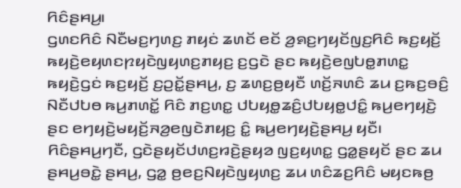ꤖꤢꤨꤔꤌꤣ꤬꤯
ꤞꤛꤢꤖꤢꤨ ꤡꤢꤪꤗꤢ꤬ꤚꤛꤢ꤬ ꤊꤟꤢꤦ ꤘꤛꤢꤩ ꤕꤢꤩ ꤤ꤬ꤎꤢ꤬ꤚꤟꤢꤩꤜꤢ꤬ꤖꤢꤨ ꤒꤢ꤬ꤟꤢꤩ꤬ ꤒꤟꤢꤧ꤬ꤕꤟꤛꤢꤐꤟꤢꤧꤜꤟꤛꤢ꤬ꤊꤟꤢ꤬ ꤢ꤬ꤞꤢꤧ ꤔꤢ ꤒꤟꤢꤧ꤬ꤕꤜꤝꤥ꤭ꤊꤛꤢ꤭ ꤒꤟꤢꤧ꤬ꤞꤢꤦ ꤒꤢ꤬ꤟꤢꤩ꤬ ꤢ꤬ꤑꤢꤩ꤭ꤔꤌꤣ꤬, ꤢ꤬ ꤘꤛꤢ꤬ꤥ꤬ꤟꤢꤪ ꤛꤢꤩ꤬ꤏꤛꤢꤨ ꤘꤣ ꤢ꤬ꤒꤢ꤬ꤋꤢꤨ꤬ ꤡꤢꤪꤓꤝꤥ ꤒꤣ꤬ꤊꤛꤢꤩ꤭ ꤖꤢꤨ ꤊꤢ꤬ꤛꤢ꤭ ꤓꤝꤟꤥ꤭ꤘꤢꤨ꤬ꤓꤝꤟꤥ꤭ꤓꤢꤨ꤭ ꤒꤣ꤬ꤕꤚꤟꤢꤧ꤬ ꤔꤢ ꤕꤚꤟꤢꤧ꤬ꤗꤟꤢꤩ꤬ꤏꤤ꤬ꤕꤜꤢꤧꤊꤟꤢ꤬ ꤢꤨ꤭ ꤒꤣ꤬ꤕꤚꤟꤢꤧ꤬ꤔꤌꤣ꤬ ꤟꤢꤪ꤯
ꤖꤢꤨꤔꤌꤣ꤬ꤚꤢꤪ, ꤞꤢꤧꤔꤟꤢꤩꤓꤛꤢ꤬ꤙꤢꤧ꤬ꤔꤟꤤ ꤜꤢ꤬ꤟꤛꤢ꤭ ꤞꤤ꤭ꤔꤟꤢꤩ ꤔꤢ ꤘꤣ ꤔꤌꤣ꤬ꤋꤢꤧ꤭ ꤔꤌꤣ꤬, ꤞꤤ꤭ ꤥ꤬ꤕꤢ꤬ꤡꤟꤢꤧꤜꤟꤛꤢ꤬ ꤘꤣ ꤛꤢꤨꤘꤢ꤬ꤖꤢꤨ ꤗꤟꤢꤒꤥ꤬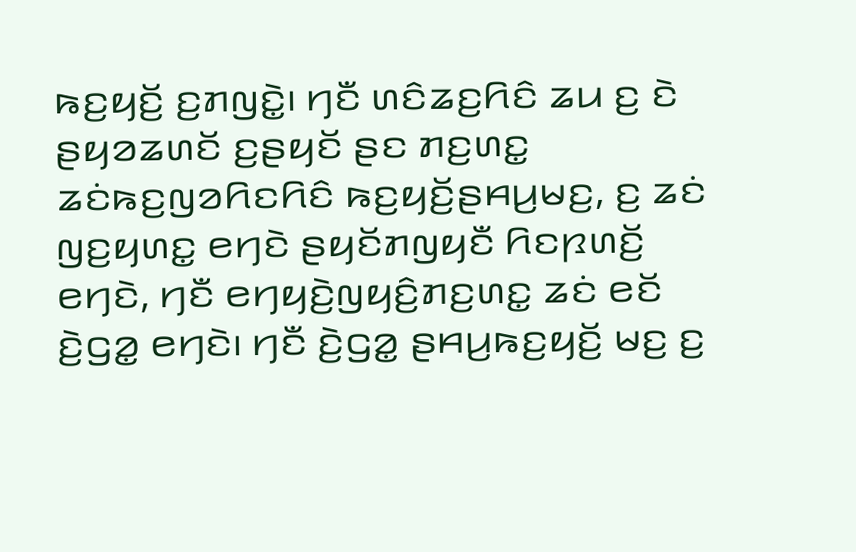ꤒꤢ꤬ꤟꤢꤩ꤬ ꤢ꤬ꤊꤜꤢꤧ꤭꤯ ꤚꤢꤪ ꤛꤢꤨꤘꤢ꤬ꤖꤢꤨ ꤘꤣ ꤢ꤬ ꤢꤧ ꤔꤟꤤꤘꤛꤢꤩ ꤢ꤬ꤔꤟꤢꤩ ꤔꤢ ꤊꤢ꤬ꤛꤢ꤭ ꤘꤢꤦꤒꤢ꤬ꤜꤤꤖꤢꤖꤢꤨ ꤒꤢ꤬ꤟꤢꤩ꤬ꤔꤌꤣ꤬ꤗꤢ꤬, ꤢ꤬ ꤘꤢꤦ ꤜꤢ꤬ꤟꤛꤢ꤭ ꤕꤚꤢꤧ ꤔꤟꤢꤩꤊꤜꤟꤢꤪ ꤖꤢꤐꤛꤢꤩ꤬ ꤕꤚꤢꤧ, ꤚꤢꤪ ꤕꤚꤟꤢꤧ꤬ꤜꤟꤢꤨ꤬ꤊꤢ꤬ꤛꤢ꤭ ꤘꤢꤦ ꤕꤢꤩ ꤢꤧ꤬ꤞꤤ꤭ ꤕꤚꤢꤧ꤯ ꤚꤢꤪ ꤢꤧ꤬ꤞꤤ꤭ ꤔꤌꤣ꤬ꤒꤢ꤬ꤟꤢꤩ꤬ ꤗꤢ꤬ ꤢ꤬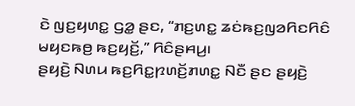ꤢꤧ ꤜꤢ꤬ꤟꤛꤢ꤭ ꤞꤤ꤭ ꤔꤢ, “ꤊꤢ꤬ꤛꤢ꤭ ꤘꤢꤦꤒꤢ꤬ꤜꤤꤖꤢꤖꤢꤨ ꤗꤟꤢꤒꤥ꤬ ꤒꤢ꤬ꤟꤢꤩ꤬,” ꤖꤢꤨꤔꤌꤣ꤬꤯
ꤔꤟꤢꤧ꤬ ꤡꤛꤣ ꤒꤢ꤬ꤖꤢ꤭ꤐꤛꤢꤩ꤬ꤊꤛꤢ꤭ ꤡꤢꤪ ꤔꤢ ꤔꤟꤢꤧ꤬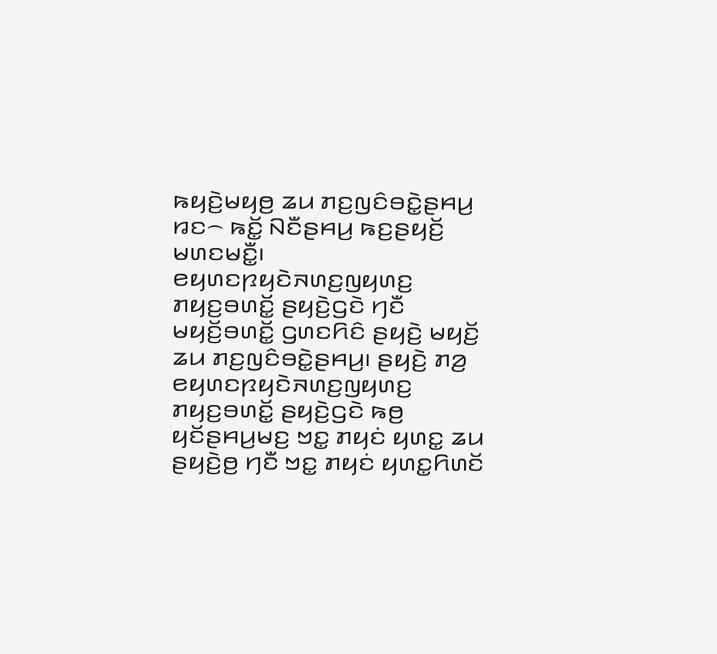ꤒꤟꤢꤧ꤬ꤗꤟꤥ꤬ ꤘꤣ ꤊꤢ꤬ꤜꤢꤨꤋꤢꤧ꤭ꤔꤌꤣ꤬ ꤙꤢ꤮ ꤒꤢꤩ꤭ ꤡꤢꤪꤔꤌꤣ꤬ ꤒꤢ꤬ꤔꤟꤢꤩ꤬ ꤗꤛꤢꤗꤢꤪ꤭꤯ ꤕꤟꤛꤢꤐꤟꤢꤧꤏꤛꤢ꤬ꤜꤟꤛꤢ꤬ ꤊꤟꤢ꤬ꤋꤛꤢꤩ꤭ ꤔꤟꤢꤧ꤬ꤞꤢꤧ ꤚꤢꤪ ꤗꤟꤢꤩ꤬ꤋꤛꤢꤩ꤭ ꤞꤛꤢꤖꤢꤨ ꤔꤟꤢꤧ꤬ ꤗꤟꤢꤩ꤬ ꤘꤣ ꤊꤢ꤬ꤜꤢꤨꤋꤢꤧ꤭ꤔꤌꤣ꤬꤯ ꤔꤟꤢꤧ꤬ ꤊꤤ꤬ ꤕꤟꤛꤢꤐꤟꤢꤧꤏꤛꤢ꤬ꤜꤟꤛꤢ꤬ ꤊꤟꤢ꤬ꤋꤛꤢꤩ꤭ ꤔꤟꤢꤧ꤬ꤞꤢꤧ ꤒꤥ꤬ ꤟꤢꤩꤔꤌꤣ꤬ꤗꤢ꤬ ꤠꤢ꤭ ꤊꤟꤢꤦ ꤟꤛꤢ꤭ ꤘꤣ ꤔꤟꤢꤧ꤬ꤥ꤬ ꤚꤢꤪ ꤠꤢ꤭ ꤊꤟꤢꤦ ꤟꤛꤢ꤭ꤖꤛꤢꤩ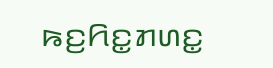ꤒꤢ꤬ꤖꤢ꤭ꤊꤛꤢ꤭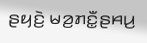ꤔꤟꤢꤧ꤬ ꤗꤤ꤬ꤊꤢꤪ꤭ꤔꤌꤣ꤬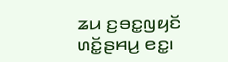ꤘꤣ ꤢ꤬ꤋꤢ꤭ꤜꤟꤢꤩ ꤛꤢꤩ꤭ꤔꤌꤣ꤬ ꤕꤢ꤭꤯